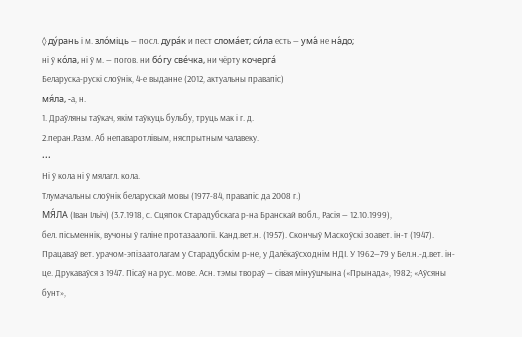◊ ду́рань і м. зло́міць — посл. дура́к и пест слома́ет; си́ла есть — ума́ не на́до;
ні ў ко́ла, ні ў м. — погов. ни бо́гу све́чка, ни чёрту кочерга́
Беларуска-рускі слоўнік, 4-е выданне (2012, актуальны правапіс)
мя́ла, ‑а, н.
1. Драўляны таўкач, якім таўкуць бульбу, труць мак і г. д.
2.перан.Разм. Аб непаваротлівым, няспрытным чалавеку.
•••
Ні ў кола ні ў мялагл. кола.
Тлумачальны слоўнік беларускай мовы (1977-84, правапіс да 2008 г.)
МЯ́ЛА (Іван Ільіч) (3.7.1918, с. Сцяпок Старадубскага р-на Бранскай вобл., Расія — 12.10.1999),
бел. пісьменнік, вучоны ў галіне протазаалогіі. Канд.вет.н. (1957). Скончыў Маскоўскі зоавет. ін-т (1947). Працаваў вет. урачом-эпізаатолагам у Старадубскім р-не, у Далёкаўсходнім НДІ. У 1962—79 у Бел.н.-д.вет. ін-це. Друкаваўся з 1947. Пісаў на рус. мове. Асн. тэмы твораў — сівая мінуўшчына («Прынада», 1982; «Аўсяны бунт»,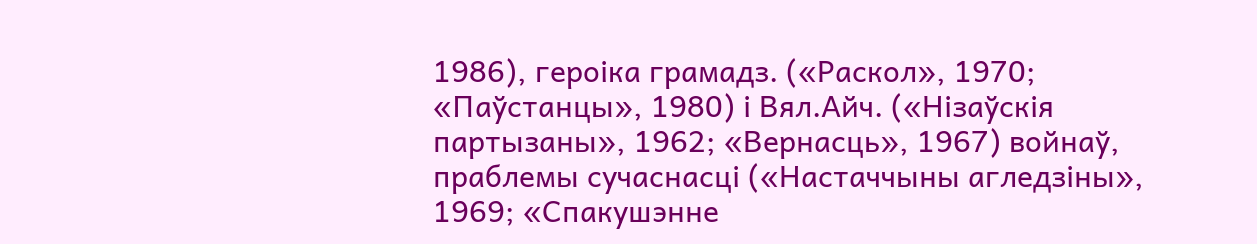1986), героіка грамадз. («Раскол», 1970; «Паўстанцы», 1980) і Вял.Айч. («Нізаўскія партызаны», 1962; «Вернасць», 1967) войнаў, праблемы сучаснасці («Настаччыны агледзіны», 1969; «Спакушэнне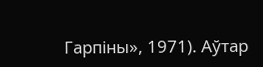Гарпіны», 1971). Аўтар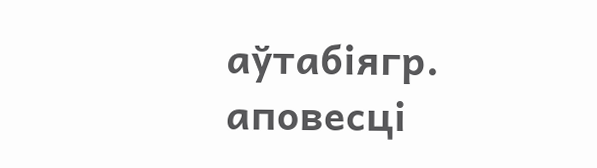аўтабіягр. аповесці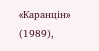«Каранцін» (1989),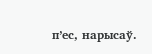п’ес, нарысаў.